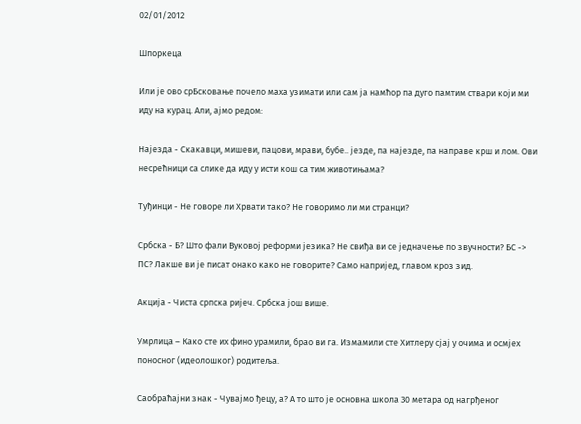02/01/2012

Шпоркеца

Или је ово срБсковање почело маха узимати или сам ја намћор па дуго памтим ствари који ми иду на курац. Али, ајмо редом:

Најезда - Скакавци, мишеви, пацови, мрави, бубе.. језде, па најезде, па направе крш и лом. Ови несрећници са слике да иду у исти кош са тим животињама?

Туђинци - Не говоре ли Хрвати тако? Не говоримо ли ми странци?

Србска - Б? Што фали Вуковој реформи језика? Не свиђа ви се једначење по звучности? БС -> ПС? Лакше ви је писат онако како не говорите? Само напријед, главом кроз зид.

Акција - Чиста српска ријеч. Србска још више.

Умрлица – Како сте их фино урамили, брао ви га. Измамили сте Хитлеру сјај у очима и осмјех поносног (идеолошког) родитеља.

Саобраћајни знак - Чувајмо ђецу, а? А то што је основна школа 30 метара од нагрђеног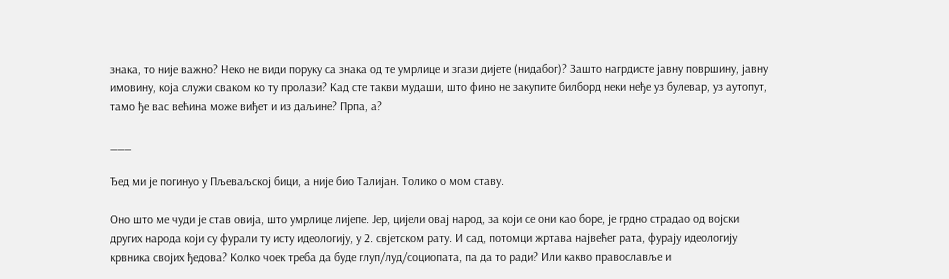знака, то није важно? Неко не види поруку са знака од те умрлице и згази дијете (нидабог)? Зашто нагрдисте јавну површину, јавну имовину, која служи сваком ко ту пролази? Кад сте такви мудаши, што фино не закупите билборд неки неђе уз булевар, уз аутопут, тамо ђе вас већина може виђет и из даљине? Прпа, а?

___

Ђед ми је погинуо у Пљеваљској бици, а није био Талијан. Толико о мом ставу.

Оно што ме чуди је став овија, што умрлице лијепе. Јер, цијели овај народ, за који се они као боре, је грдно страдао од војски других народа који су фурали ту исту идеологију, у 2. свјетском рату. И сад, потомци жртава највећег рата, фурају идеологију крвника својих ђедова? Колко чоек треба да буде глуп/луд/социопата, па да то ради? Или какво православље и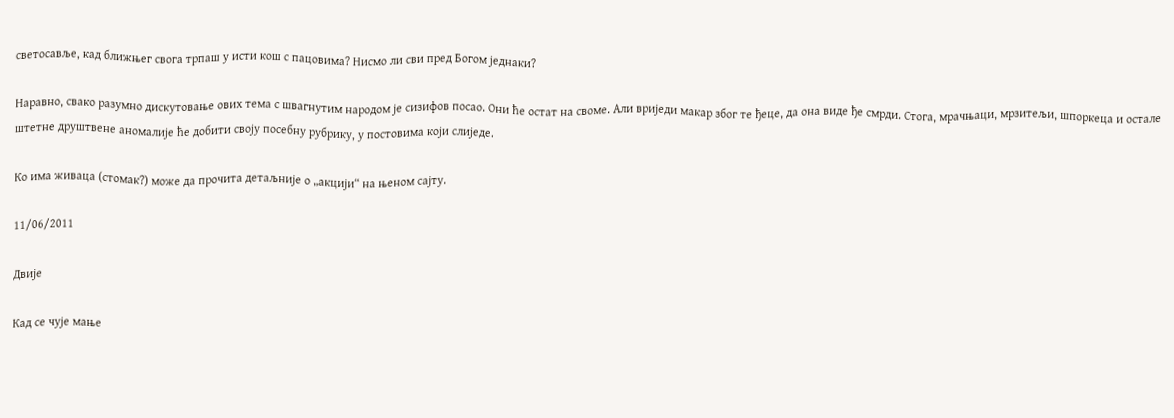светосавље, кад ближњег свога трпаш у исти кош с пацовима? Нисмо ли сви пред Богом једнаки?

Наравно, свако разумно дискутовање ових тема с швагнутим народом је сизифов посао. Они ће остат на своме. Али вриједи макар због те ђеце, да она виде ђе смрди. Стога, мрачњаци, мрзитељи, шпоркеца и остале штетне друштвене аномалије ће добити своју посебну рубрику, у постовима који слиједе.

Ко има живаца (стомак?) може да прочита детаљније о „акцији“ на њеном сајту.

11/06/2011

Двије

Кад се чује мање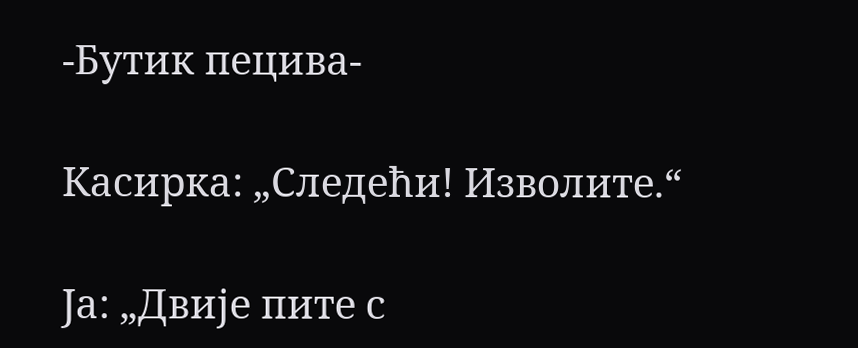-Бутик пецива-

Касирка: „Следећи! Изволите.“

Ја: „Двије пите с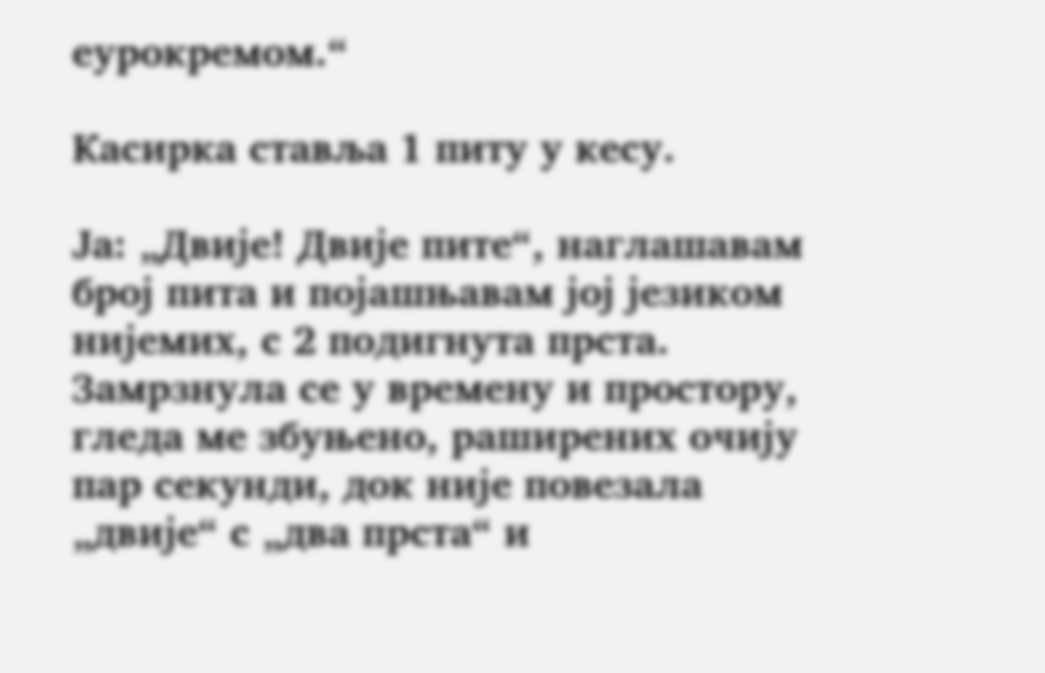еурокремом.“

Касирка ставља 1 питу у кесу.

Ја: „Двије! Двије пите“, наглашавам број пита и појашњавам јој језиком нијемих, с 2 подигнута прста. Замрзнула се у времену и простору, гледа ме збуњено, раширених очију пар секунди, док није повезала „двије“ с „два прста“ и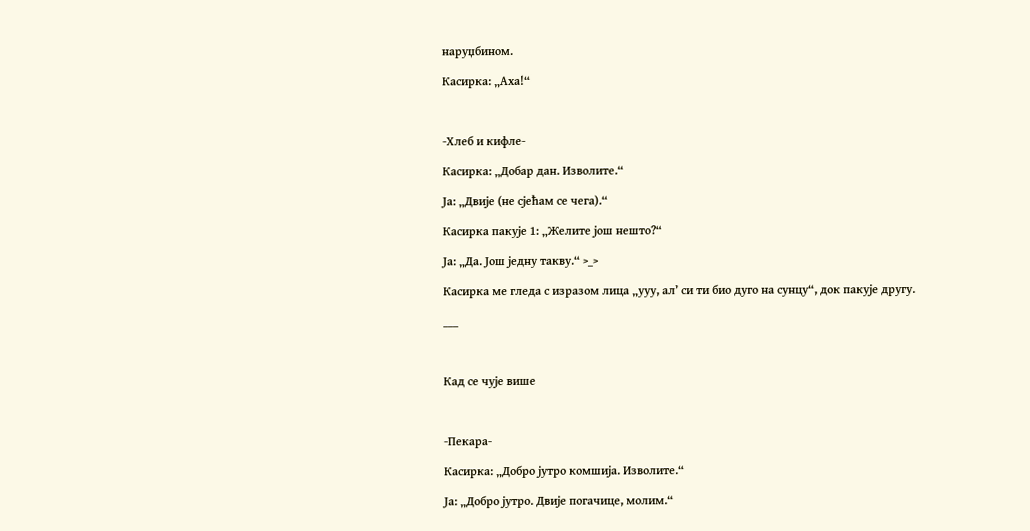наруџбином.

Касирка: „Аха!“



-Хлеб и кифле-

Касирка: „Добар дан. Изволите.“

Ја: „Двије (не сјећам се чега).“

Касирка пакује 1: „Желите још нешто?“

Ја: „Да. Још једну такву.“ >_>

Касирка ме гледа с изразом лица „ууу, ал’ си ти био дуго на сунцу“, док пакује другу.

___



Кад се чује више



-Пекара-

Касирка: „Добро јутро комшија. Изволите.“

Ја: „Добро јутро. Двије погачице, молим.“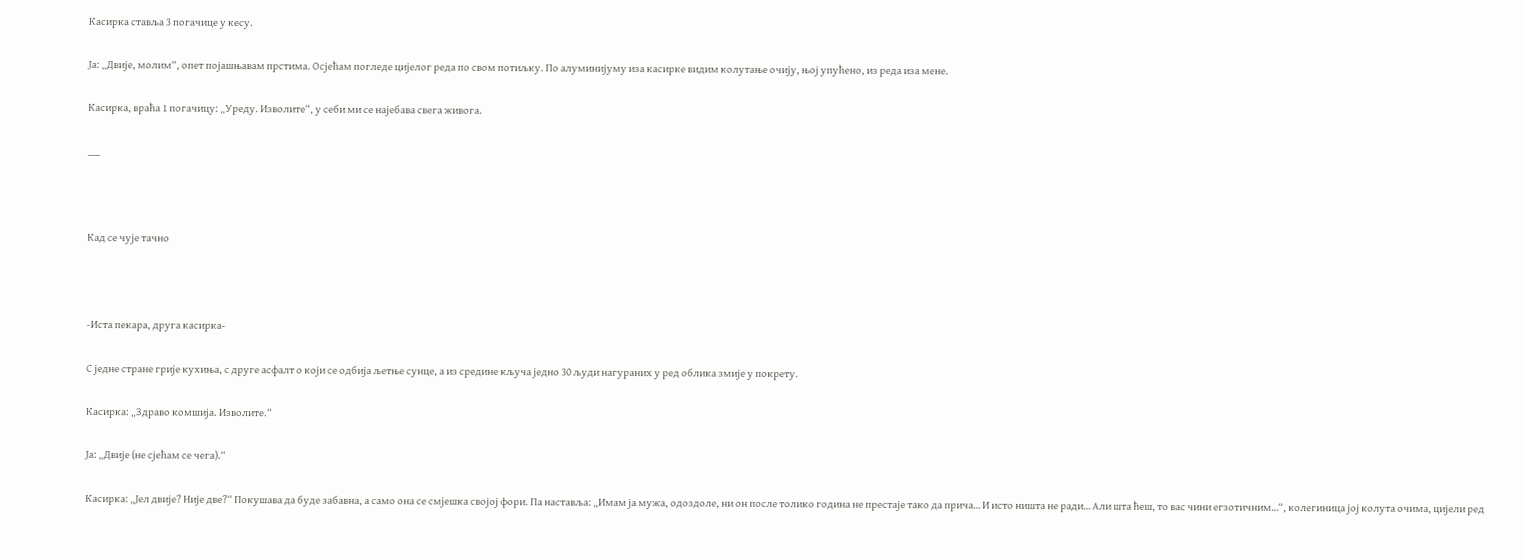Касирка ставља 3 погачице у кесу.

Ја: „Двије, молим“, опет појашњавам прстима. Осјећам погледе цијелог реда по свом потиљку. По алуминијуму иза касирке видим колутање очију, њој упућено, из реда иза мене.

Касирка, враћа 1 погачицу: „Уреду. Изволите“, у себи ми се најебава свега живога.

___



Кад се чује тачно



-Иста пекара, друга касирка-

С једне стране грије кухиња, с друге асфалт о који се одбија љетње сунце, а из средине кључа једно 30 људи нагураних у ред облика змије у покрету.

Касирка: „Здраво комшија. Изволите.“

Ја: „Двије (не сјећам се чега).“

Касирка: „Јел двије? Није две?“ Покушава да буде забавна, а само она се смјешка својој фори. Па наставља: „Имам ја мужа, одоздоле, ни он после толико година не престаје тако да прича… И исто ништа не ради… Али шта ћеш, то вас чини егзотичним…“, колегиница јој колута очима, цијели ред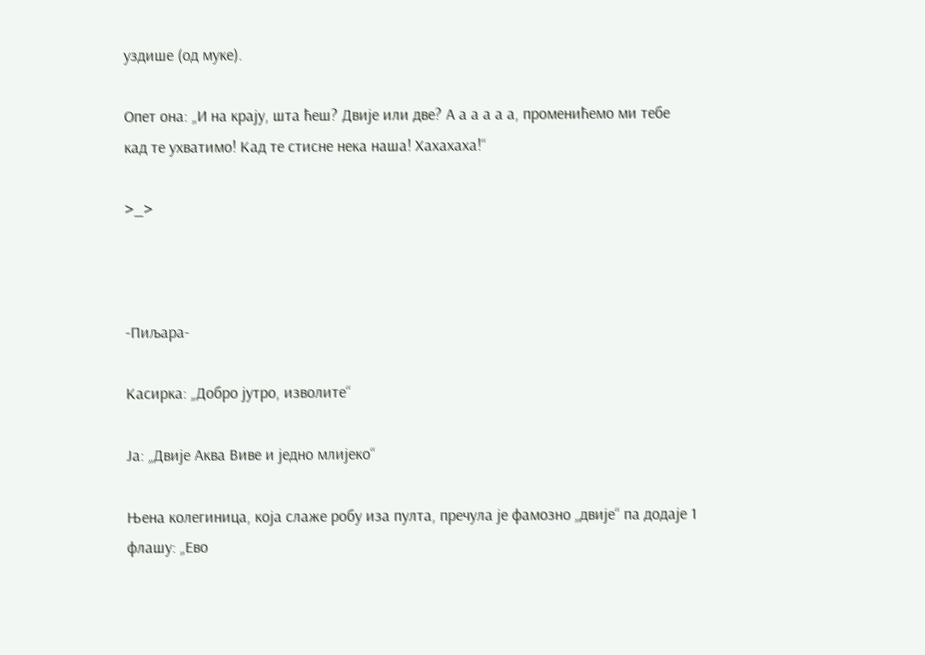уздише (од муке).

Опет она: „И на крају, шта ћеш? Двије или две? А а а а а а, променићемо ми тебе кад те ухватимо! Кад те стисне нека наша! Хахахаха!“

>_>



-Пиљара-

Касирка: „Добро јутро, изволите“

Ја: „Двије Аква Виве и једно млијеко“

Њена колегиница, која слаже робу иза пулта, пречула је фамозно „двије“ па додаје 1 флашу: „Ево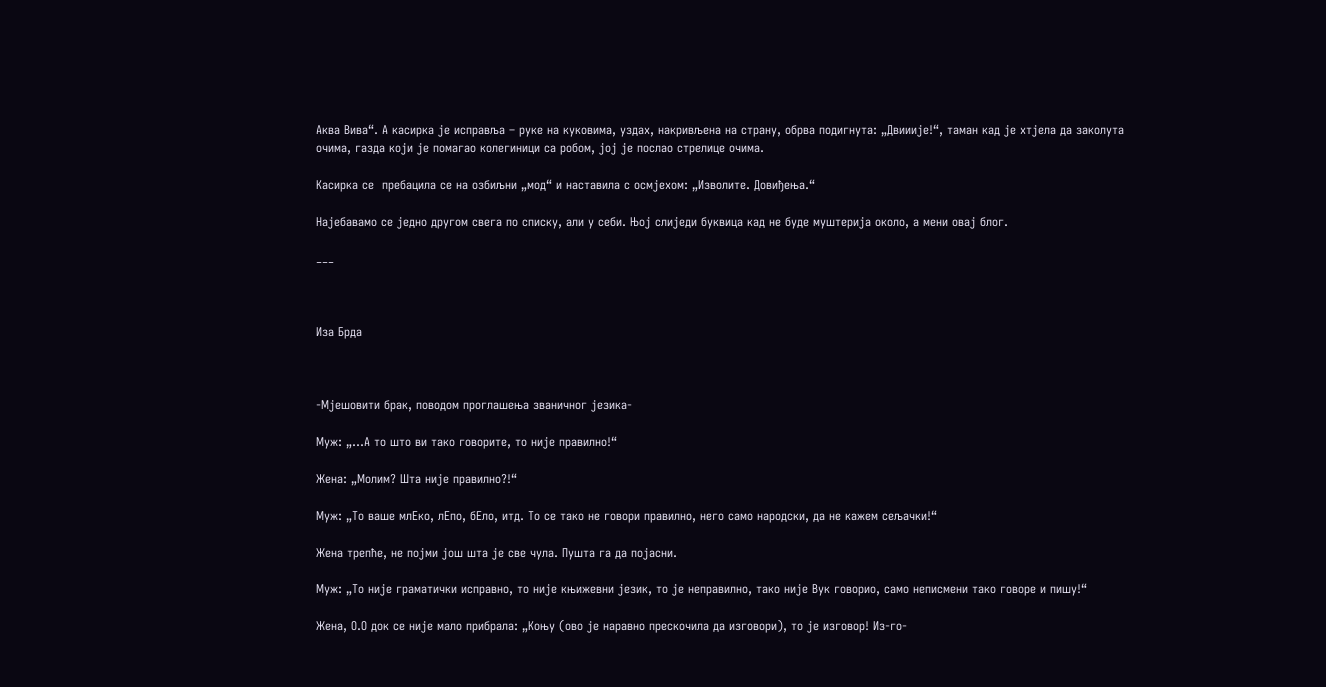Аква Вива“. А касирка је исправља – руке на куковима, уздах, накривљена на страну, обрва подигнута: „Двииије!“, таман кад је хтјела да заколута очима, газда који је помагао колегиници са робом, јој је послао стрелице очима.

Касирка се  пребацила се на озбиљни „мод“ и наставила с осмјехом: „Изволите. Довиђења.“

Најебавамо се једно другом свега по списку, али у себи. Њој слиједи буквица кад не буде муштерија около, а мени овај блог.

___



Иза Брда



-Мјешовити брак, поводом проглашења званичног језика-

Муж: „…А то што ви тако говорите, то није правилно!“

Жена: „Молим? Шта није правилно?!“

Муж: „То ваше млЕко, лЕпо, бЕло, итд. То се тако не говори правилно, него само народски, да не кажем сељачки!“

Жена трепће, не појми још шта је све чула. Пушта га да појасни.

Муж: „То није граматички исправно, то није књижевни језик, то је неправилно, тако није Вук говорио, само неписмени тако говоре и пишу!“

Жена, О.О док се није мало прибрала: „Коњу (ово је наравно прескочила да изговори), то је изговор! Из-го-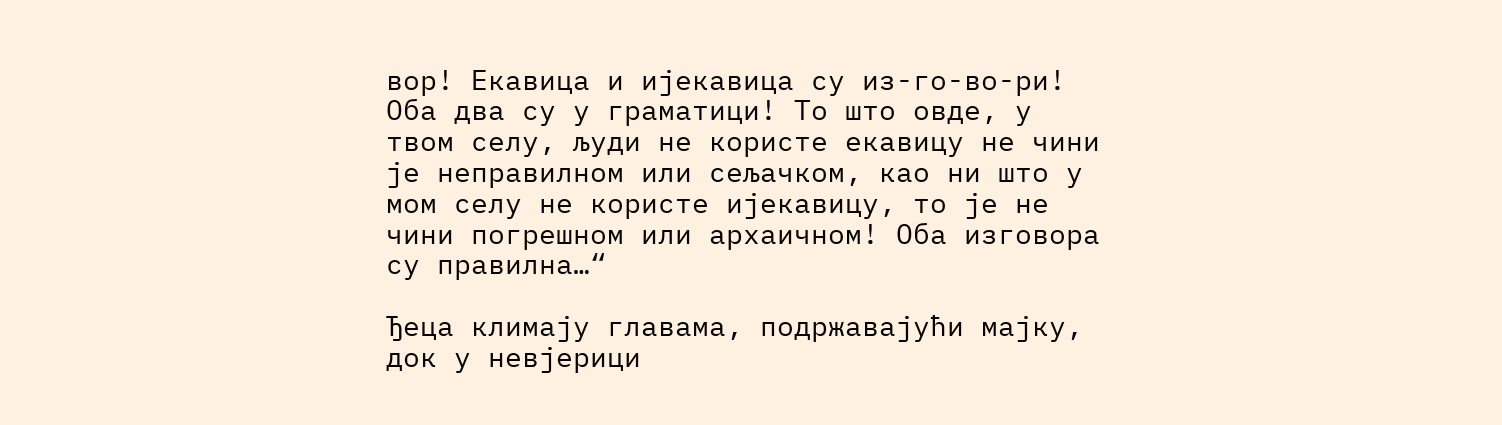вор! Екавица и ијекавица су из-го-во-ри! Оба два су у граматици! То што овде, у твом селу, људи не користе екавицу не чини је неправилном или сељачком, као ни што у мом селу не користе ијекавицу, то је не чини погрешном или архаичном! Оба изговора су правилна…“

Ђеца климају главама, подржавајући мајку, док у невјерици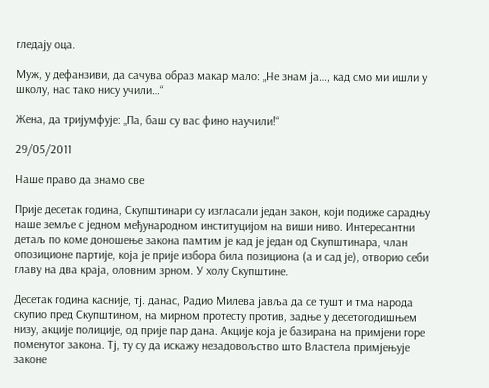гледају оца.

Муж, у дефанзиви, да сачува образ макар мало: „Не знам ја…, кад смо ми ишли у школу, нас тако нису учили…“

Жена, да тријумфује: „Па, баш су вас фино научили!“

29/05/2011

Наше право да знамо све

Прије десетак година, Скупштинари су изгласали један закон, који подиже сарадњу наше земље с једном међународном институцијом на виши ниво. Интересантни детаљ по коме доношење закона памтим је кад је један од Скупштинара, члан опозиционе партије, која је прије избора била позициона (а и сад је), отворио себи главу на два краја, оловним зрном. У холу Скупштине.

Десетак година касније, тј. данас, Радио Милева јавља да се тушт и тма народа скупио пред Скупштином, на мирном протесту против, задње у десетогодишњем низу, акције полиције, од прије пар дана. Акције која је базирана на примјени горе поменутог закона. Тј, ту су да искажу незадовољство што Властела примјењује законе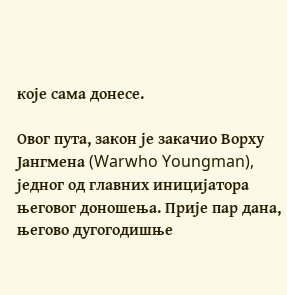које сама донесе.

Овог пута, закон је закачио Ворху Јангмена (Warwho Youngman), једног од главних иницијатора његовог доношења. Прије пар дана, његово дугогодишње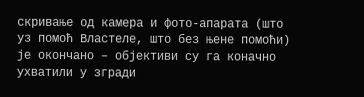скривање од камера и фото-апарата (што уз помоћ Властеле, што без њене помоћи) је окончано – објективи су га коначно ухватили у згради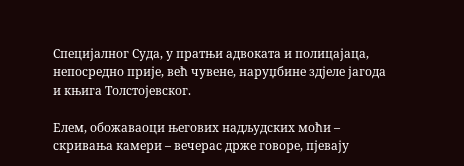Специјалног Суда, у пратњи адвоката и полицајаца, непосредно прије, већ чувене, наруџбине здјеле јагода и књига Толстојевског.

Елем, обожаваоци његових надљудских моћи – скривања камери – вечерас држе говоре, пјевају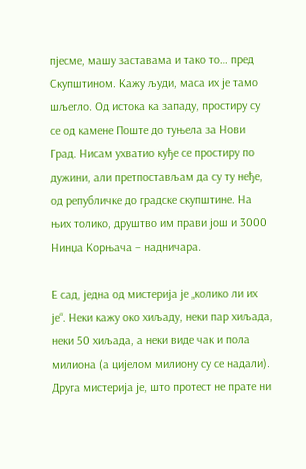пјесме, машу заставама и тако то… пред Скупштином. Кажу људи, маса их је тамо шљегло. Од истока ка западу, простиру су се од камене Поште до туњела за Нови Град. Нисам ухватио куђе се простиру по дужини, али претпостављам да су ту неђе, од републичке до градске скупштине. На њих толико, друштво им прави још и 3000 Нинџа Корњача – надничара.

Е сад, једна од мистерија је „колико ли их је“. Неки кажу око хиљаду, неки пар хиљада, неки 50 хиљада, а неки виде чак и пола милиона (а цијелом милиону су се надали). Друга мистерија је, што протест не прате ни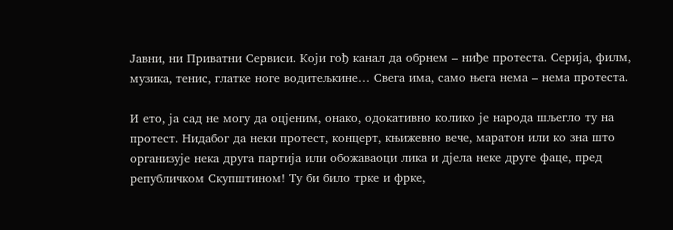Јавни, ни Приватни Сервиси. Који гођ канал да обрнем – ниђе протеста. Серија, филм, музика, тенис, глатке ноге водитељкине… Свега има, само њега нема – нема протеста.

И ето, ја сад не могу да оцјеним, онако, одокативно колико је народа шљегло ту на протест. Нидабог да неки протест, концерт, књижевно вече, маратон или ко зна што организује нека друга партија или обожаваоци лика и дјела неке друге фаце, пред републичком Скупштином! Ту би било трке и фрке,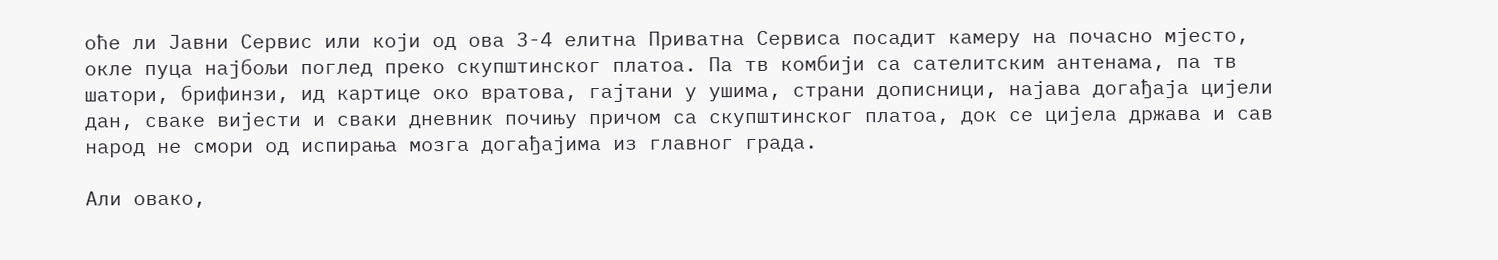оће ли Јавни Сервис или који од ова 3-4 елитна Приватна Сервиса посадит камеру на почасно мјесто, окле пуца најбољи поглед преко скупштинског платоа. Па тв комбији са сателитским антенама, па тв шатори, брифинзи, ид картице око вратова, гајтани у ушима, страни дописници, најава догађаја цијели дан, сваке вијести и сваки дневник почињу причом са скупштинског платоа, док се цијела држава и сав народ не смори од испирања мозга догађајима из главног града.

Али овако,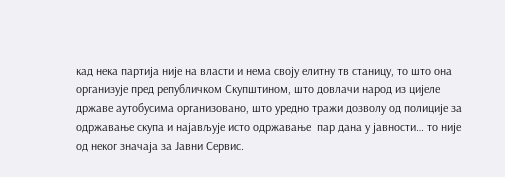кад нека партија није на власти и нема своју елитну тв станицу, то што она организује пред републичком Скупштином, што довлачи народ из цијеле државе аутобусима организовано, што уредно тражи дозволу од полиције за одржавање скупа и најављује исто одржавање  пар дана у јавности… то није од неког значаја за Јавни Сервис.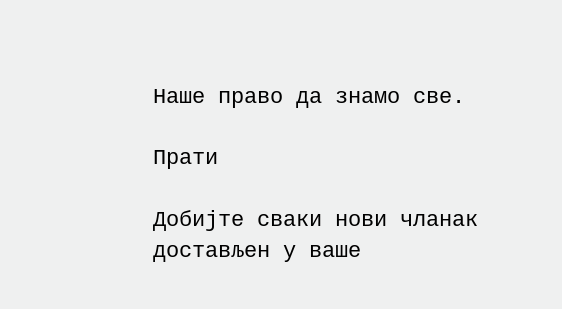Наше право да знамо све.

Прати

Добијте сваки нови чланак достављен у ваше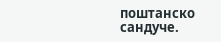поштанско сандуче.